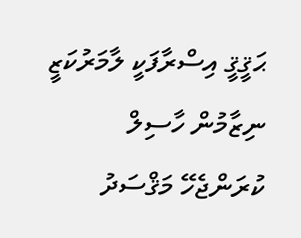ޙަޤީޤީ އިސްރާފަކީ ލާމަރުކަޒީ ނިޒާމުން ހާސިލް ކުރަންޖެހޭ މަޤްސަދު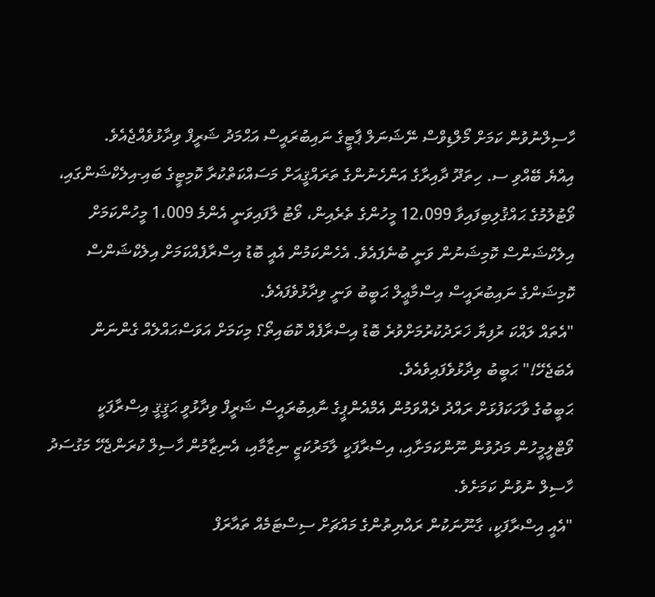ހާސިލްނުވުން ކަމަށް މޯލްޑިވްސް ނޭޝަނަލް ޕާޓީގެ ނައިބުރައީސް އަޙްމަދު ޝަރީފް ވިދާޅުވެއްޖެއެވެ.
އިއްޔެ ބޭއްވި ސ. ހިތަދޫ ދާއިރާގެ އަންހެނުންގެ ތަރައްޤީއަށް މަސައްކަތްކުރާ ކޮމިޓީގެ ބައި-އިލެކްޝަންގައި، ވޯޓުލުމުގެ ޙައްޤުލިބިފައިވާ 12،099 މީހުންގެ ތެރެއިން، ވޯޓު ލާފައިވަނީ އެންމެ 1،009 މީހުންކަމަށް އިލެކްޝަންސް ކޮމިޝަނުން ވަނީ ބުނެފައެވެ. އެހެންކަމުން އެއީ ބޮޑު އިސްރާފެއްކަމަށް އިލެކްޝަންސް ކޮމިޝަންގެ ނައިބުރައީސް އިސްމާޢީލް ޙަބީބު ވަނީ ވިދާޅުވެފައެވެ.
"އެތައް ލައްކަ ރުފިޔާ ޚަރަދުކުރުމަށްވުރެ ބޮޑު އިސްރާފެއް ކޮބައިތޯ؟ މިކަމަށް އަވަސްޙައްލެއް ގެންނަން އެބަޖެހޭ!" ޙަބީބު ވިދާޅުވެފައިވެއެވެ.
ޙަބީބުގެ ވާހަކަފުޅަށް ރައްދު ދެއްވަމުން އެމްއެންޕީގެ ނާއިބުރައީސް ޝަރީފް ވިދާޅުވީ ޙަޤީޤީ އިސްރާފަކީ ވޯޓްލީމީހުން މަދުވުން ނޫންކަމަށާއި، އިސްރާފަކީ ލާމަރުކަޒީ ނިޒާމާއި، އެނިޒާމުން ހާސިލް ކުރަންޖެހޭ މަގުސަދު ހާސިލް ނުވުން ކަމަށެވެ.
"އެއީ އިސްރާފަކީ، ގާނޫނަކުން ރައްޔިތުންގެ މައްޗަށް ސިސްޓަމެއް ތައާރަފް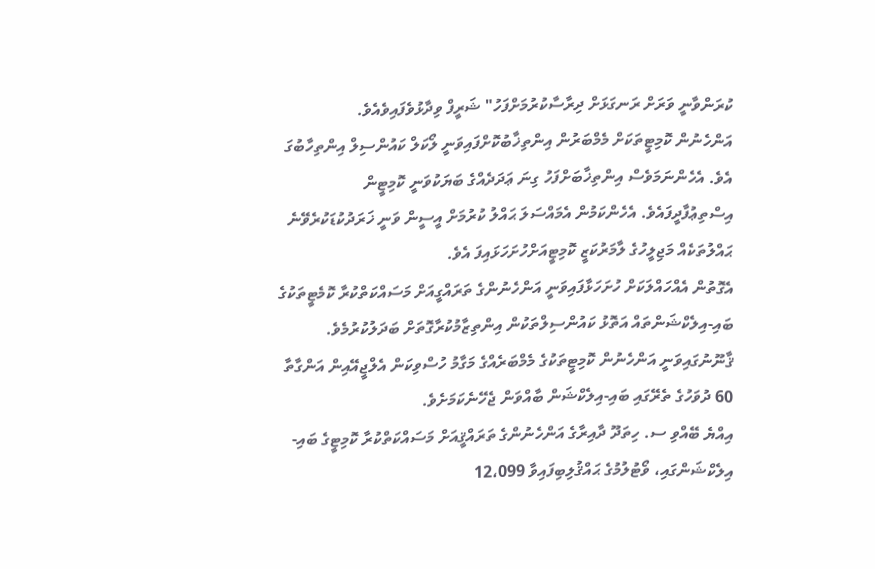ކުރަންވާނީ ވަރަށް ރަނގަޅަށް ދިރާސާކުރުމަށްފަހު" ޝަރީފް ވިދާޅުވެފައިވެއެވެ.
އަންހެނުން ކޮމިޓީތަކަށް މެމްބަރުން އިންތިޚާބުކޮށްފައިވަނީ ލޯކަލް ކައުންސިލް އިންތިހާބުގަ އެވެ. އެހެންނަމަވެސް އިންތިޚާބަށްފަހު ގިނަ ޢަދަދެއްގެ ބަޔަކުވަނީ ކޮމިޓީން އިސްތިޢުފާދީފައެވެ. އެހެންކަމުން އެމައްސަލަ ޙައްލު ކުރުމަށް އީސީން ވަނީ ޚަރަދުކުޑަކުރެވޭނެ ޙައްލުތަކެއް މަޖިލީހުގެ ލާމަރުކަޒީ ކޮމިޓީއަށްހުށަހަޅައިފަ އެވެ.
އެގޮތުން އެއްހައްލަކަށް ހުށަހަޅާފައިވަނީ އަންހެނުންގެ ތަރައްގީއަށް މަސައްކަތްކުރާ ކޮމެޓީތަކުގެ ބައި-އިލެކްޝަންތައް އަތޮޅު ކައުންސިލްތަކުން އިންތިޒާމުކުރާގޮތަށް ބަދަލުކުރުމެވެ.
ޤާނޫނުގައިވަނީ އަންހެނުން ކޮމިޓީތަކުގެ މެމްބަރެއްގެ މަގާމު ހުސްވިކަން އެލްޖީއޭއިން އަންގާތާ 60 ދުވަހުގެ ތެރޭގައި ބައި-އިލެކްޝަން ބާއްވަން ޖެހޭނެކަމަށެވެ.
އިއްޔެ ބޭއްވި ސ. ހިތަދޫ ދާއިރާގެ އަންހެނުންގެ ތަރައްޤީއަށް މަސައްކަތްކުރާ ކޮމިޓީގެ ބައި-އިލެކްޝަންގައި، ވޯޓުލުމުގެ ޙައްޤުލިބިފައިވާ 12،099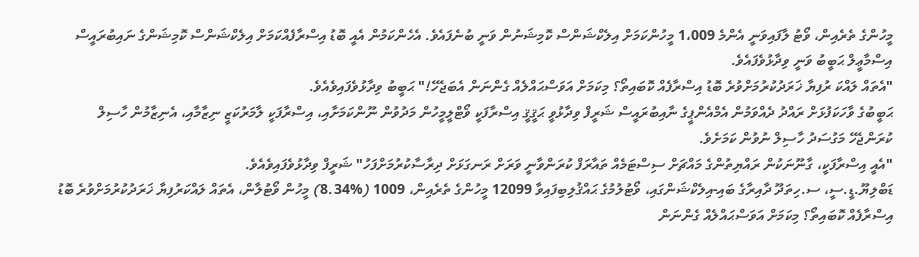މީހުންގެ ތެރެއިން، ވޯޓު ލާފައިވަނީ އެންމެ 1،009 މީހުންކަމަށް އިލެކްޝަންސް ކޮމިޝަނުން ވަނީ ބުނެފައެވެ. އެހެންކަމުން އެއީ ބޮޑު އިސްރާފެއްކަމަށް އިލެކްޝަންސް ކޮމިޝަންގެ ނައިބުރައީސް އިސްމާޢީލް ޙަބީބު ވަނީ ވިދާޅުވެފައެވެ.
"އެތައް ލައްކަ ރުފިޔާ ޚަރަދުކުރުމަށްވުރެ ބޮޑު އިސްރާފެއް ކޮބައިތޯ؟ މިކަމަށް އަވަސްޙައްލެއް ގެންނަން އެބަޖެހޭ!" ޙަބީބު ވިދާޅުވެފައިވެއެވެ.
ޙަބީބުގެ ވާހަކަފުޅަށް ރައްދު ދެއްވަމުން އެމްއެންޕީގެ ނާއިބުރައީސް ޝަރީފް ވިދާޅުވީ ޙަޤީޤީ އިސްރާފަކީ ވޯޓްލީމީހުން މަދުވުން ނޫންކަމަށާއި، އިސްރާފަކީ ލާމަރުކަޒީ ނިޒާމާއި، އެނިޒާމުން ހާސިލް ކުރަންޖެހޭ މަގުސަދު ހާސިލް ނުވުން ކަމަށެވެ.
"އެއީ އިސްރާފަކީ، ގާނޫނަކުން ރައްޔިތުންގެ މައްޗަށް ސިސްޓަމެއް ތައާރަފް ކުރަންވާނީ ވަރަށް ރަނގަޅަށް ދިރާސާކުރުމަށްފަހު" ޝަރީފް ވިދާޅުވެފައިވެއެވެ.
ޑަބްލިޔޫ.ޑީ.ސީ، ސ.ހިތަދޫ ދާއިރާގެ ބައި-އިލެކްޝަންގައި، ވޯޓުލުމުގެ ޙައްޤުލިބިފައިވާ 12099 މީހުންގެ ތެރެއިން، 1009 (%8.34) މީހުން ވޯޓުލާން، އެތައް ލައްކަރުފިޔާ ޚަރަދުކުރުމަށްވުރެ ބޮޑު އިސްރާފެއް ކޮބައިތޯ؟ މިކަމަށް އަވަސްޙައްލެއް ގެންނަން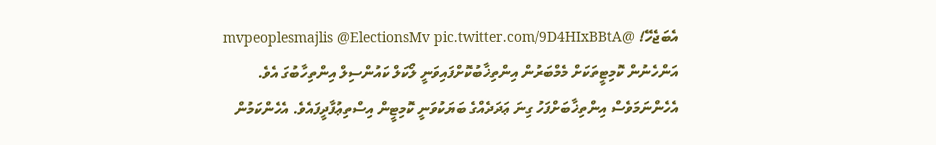އެބަޖެހޭ! @mvpeoplesmajlis @ElectionsMv pic.twitter.com/9D4HIxBBtA
އަންހެނުން ކޮމިޓީތަކަށް މެމްބަރުން އިންތިޚާބުކޮށްފައިވަނީ ލޯކަލް ކައުންސިލް އިންތިހާބުގަ އެވެ. އެހެންނަމަވެސް އިންތިޚާބަށްފަހު ގިނަ ޢަދަދެއްގެ ބަޔަކުވަނީ ކޮމިޓީން އިސްތިޢުފާދީފައެވެ. އެހެންކަމުން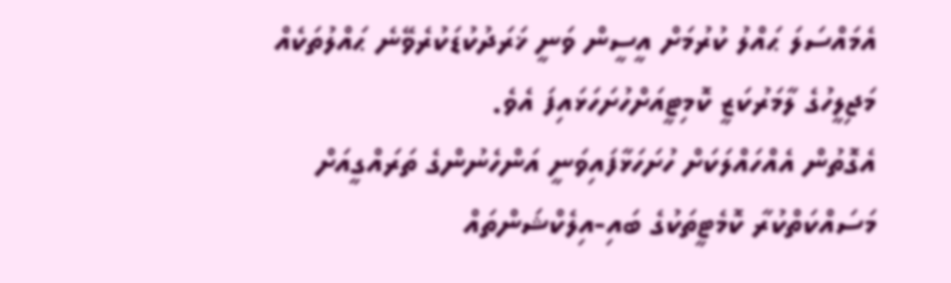އެމައްސަލަ ޙައްލު ކުރުމަށް އީސީން ވަނީ ޚަރަދުކުޑަކުރެވޭނެ ޙައްލުތަކެއް މަޖިލީހުގެ ލާމަރުކަޒީ ކޮމިޓީއަށްހުށަހަޅައިފަ އެވެ.
އެގޮތުން އެއްހައްލަކަށް ހުށަހަޅާފައިވަނީ އަންހެނުންގެ ތަރައްގީއަށް މަސައްކަތްކުރާ ކޮމެޓީތަކުގެ ބައި-އިލެކްޝަންތައް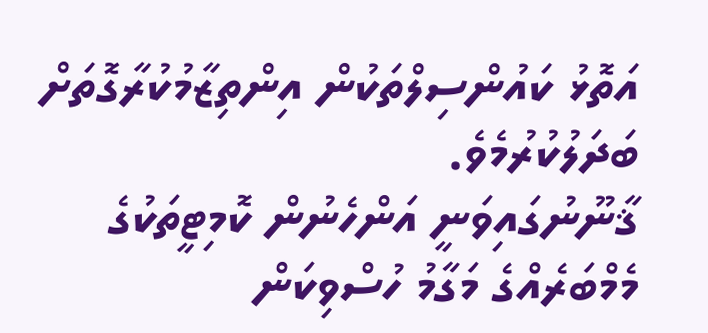އަތޮޅު ކައުންސިލްތަކުން އިންތިޒާމުކުރާގޮތަށް ބަދަލުކުރުމެވެ.
ޤާނޫނުގައިވަނީ އަންހެނުން ކޮމިޓީތަކުގެ މެމްބަރެއްގެ މަގާމު ހުސްވިކަން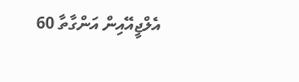އެލްޖީއޭއިން އަންގާތާ 60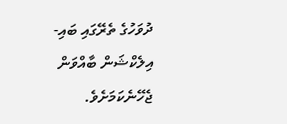ދުވަހުގެ ތެރޭގައި ބައި-އިލެކްޝަން ބާއްވަން ޖެހޭނެކަމަށެވެ.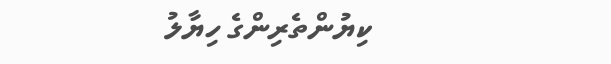ކިޔުންތެރިންގެ ހިޔާލު